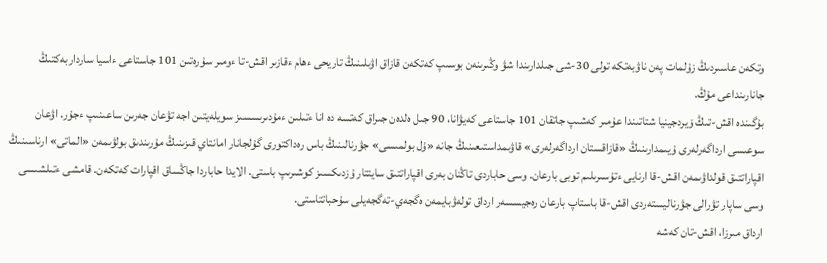وتكەن عاسىردىڭ زۇلمات پەن ناۋبەتكە تولى 30-شى جىلدارىندا شۋ وڭىرىنەن بوسىپ كەتكەن قازاق اۋىلىنىڭ تاريحى ءھام ءقازىر اقش-تا ءومىر سۇرەتىن 101 جاستاعى ءاسيا سارداربەكتىڭ جانارىنداعى مۇڭ.
بۇگىندە اقش-تىڭ ۆيردجينيا شتاتىندا عۇمىر كەشىپ جاتقان 101 جاستاعى كەيۋانا، 90 جىل ەلدەن جىراق كەتسە دە انا ءتىلىن ءمۇدىرىسسىز سويلەيتىن اجە تۋعان جەرىن ساعىنىپ ءجۇر. اۋعان سوعىسى ارداگەرلەرى ۇيىمدارىنىڭ «قازاقستان ارداگەرلەرى» قاۋىمداستىعىنىڭ جانە «ۇل بولمىسى» جۋرنالىنىڭ باس رەداكتورى گۇلجانار امانتاي قىزىنىڭ مۇرىندىق بولۋىمەن «الماتى» ارناسىنىڭ اقپاراتتىق قولداۋىمەن اقش-قا ارنايى ءتۇسىرىلىم توبى بارعان. وسى حاباردى تاڭنان بەرى اقپاراتتىق سايتتار ۇزدىكسىز كوشىرىپ باستى. الايدا حاباردا جاڭساق اقپارات كەتكەن. قامشى ءتىلشىسى وسى ساپار تۋرالى جۋرناليستەردى اقش-قا باستاپ بارعان رەجيسسەر ارداق تولەۋبايمەن ەگجەي-تەگجەيلى سۇحباتتاستى.
ارداق مىرزا، اقش-تان كەشە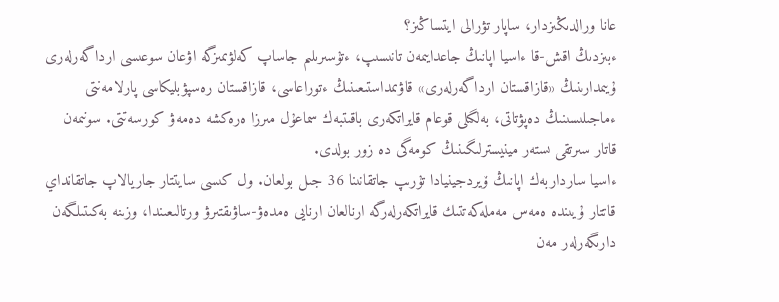عانا ورالدىڭىزدار، ساپار تۋرالى ايتساڭىز؟
ءبىزدىڭ اقش-قا ءاسيا اپانىڭ جاعدايىمەن تانىسىپ، ءتۇسىرىلىم جاساپ كەلۋىمىزگە اۋعان سوعىسى ارداگەرلەرى ۇيىمدارىنىڭ «قازاقستان ارداگەرلەرى» قاۋىمداستىعىنىڭ ءتوراعاسى، قازاقستان رەسپۋبليكاسى پارلامەنتى ءماجىلىسىنىڭ دەپۋتاتى، بەلگىلى قوعام قايراتكەرى باقىتبەك سماعۇل مىرزا ەرەكشە دەمەۋ كورسەتتى. سونىمەن قاتار سىرتقى ىستەر مينيسترلىگىنىڭ كومەگى دە زور بولدى.
ءاسيا سارداربەك اپانىڭ ۆيردجينيادا تۇرىپ جاتقانىنا 36 جىل بولعان. ول كىسى سايتتار جاريالاپ جاتقانداي قاتتار ۇيىندە ەمەس مەملەكەتتىك قايراتكەرلەرگە ارنالعان ارنايى ەمدەۋ-ساۋىقتىرۋ ورتالىعىندا، وزىنە بەكىتىلگەن دارىگەرلەر مەن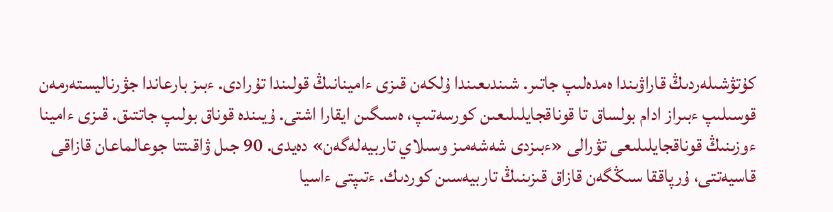كۇتۋشىلەردىڭ قاراۋىندا ەمدەلىپ جاتىر. شىندىعىندا ۇلكەن قىزى ءامينانىڭ قولىندا تۇرادى. ءبىز بارعاندا جۋرناليستەرمەن قوسىلىپ ءبىراز ادام بولساق تا قوناقجايلىلىعىن كورسەتىپ، ەسىگىن ايقارا اشتى. ۇيىندە قوناق بولىپ جاتتىق. قىزى ءامينا ءوزىنىڭ قوناقجايلىلىعى تۋرالى «ءبىزدى شەشەمىز وسىلاي تاربيەلەگەن» دەيدى. 90 جىل ۋاقىتتا جوعالماعان قازاقى قاسيەتتى، ۇرپاققا سىڭگەن قازاق قىزىنىڭ تاربيەسىن كوردىك. ءتىپتى ءاسيا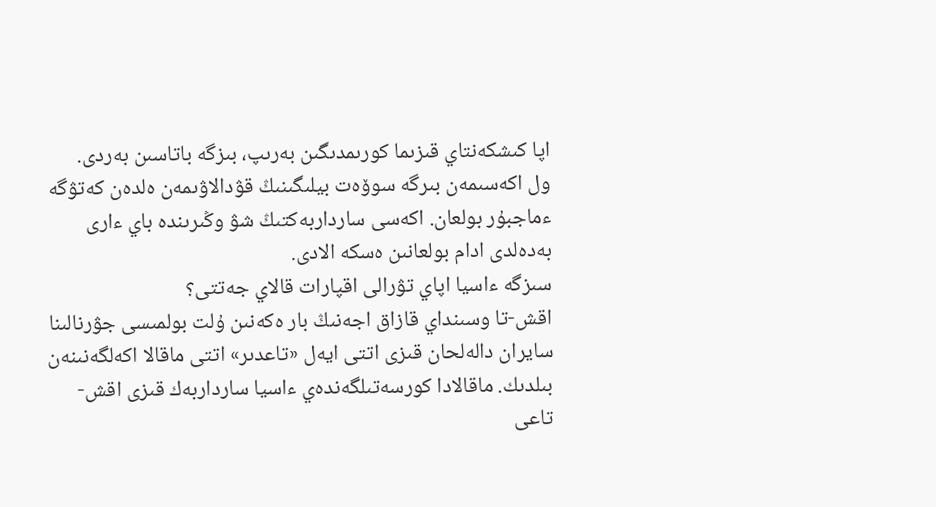اپا كىشكەنتاي قىزىما كورىمدىگىن بەرىپ، بىزگە باتاسىن بەردى.
ول اكەسىمەن بىرگە سوۆەت بيلىگىنىڭ قۋدالاۋىمەن ەلدەن كەتۋگە ءماجبۇر بولعان. اكەسى سارداربەكتىڭ شۋ وڭىرىندە باي ءارى بەدەلدى ادام بولعانىن ەسكە الادى.
سىزگە ءاسيا اپاي تۋرالى اقپارات قالاي جەتتى؟
اقش-تا وسىنداي قازاق اجەنىڭ بار ەكەنىن ۇلت بولمىسى جۋرنالىنا سايران دالەلحان قىزى اتتى ايەل «تاعدىر» اتتى ماقالا اكەلگەنىنەن بىلدىك. ماقالادا كورسەتىلگەندەي ءاسيا سارداربەك قىزى اقش-تاعى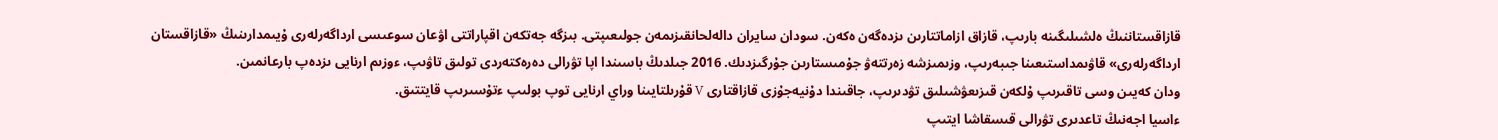قازاقستاننىڭ ەلشىلىگىنە بارىپ، قازاق ازاماتتارىن ىزدەگەن ەكەن. سودان سايران دالەلحانقىزىمەن جولىعىپتى. بىزگە جەتكەن اقپاراتتى اۋعان سوعىسى ارداگەرلەرى ۇيىمدارىنىڭ «قازاقستان ارداگەرلەرى» قاۋىمداستىعىنا جىبەرىپ، وزىمىزشە زەرتتەۋ جۇمىستارىن جۇرگىزدىك. 2016 جىلدىڭ باسىندا اپا تۋرالى دەرەكتەردى تولىق تاۋىپ، ءوزىم ارنايى ىزدەپ بارعانمىن.
ودان كەيىن وسى تاقىرىپ ۇلكەن قىزىعۋشىلىق تۋدىرىپ، جاقىندا دۇنيەجۇزى قازاقتارى V قۇرىلتايىنا وراي ارنايى توپ بولىپ ءتۇسىرىپ قايتتىق.
ءاسيا اجەنىڭ تاعدىرى تۋرالى قىسقاشا ايتىپ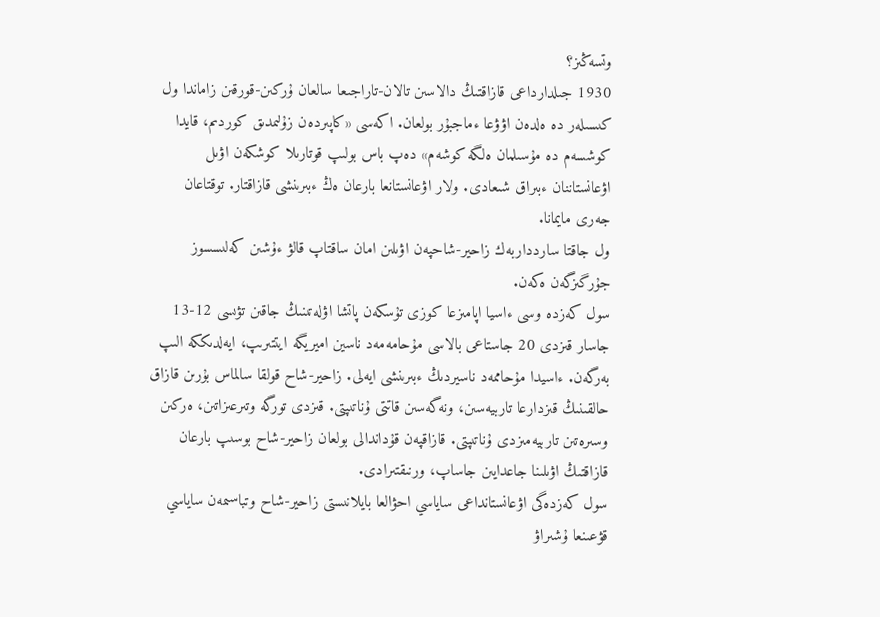وتسەڭىز؟
1930 جىلدارداعى قازاقتىڭ دالاسىن تالان-تاراجىعا سالعان ۇركىن-قورقىن زاماندا ول كىسىلەر دە ەلدەن اۋۋعا ءماجبۇر بولعان. اكەسى «كاپىردەن زۇلىمدىق كوردىم، قايدا كوشسەم دە مۇسىلمان ەلگە كوشەم» دەپ باس بولىپ قوتارىلا كوشكەن اۋىل اۋعانستاننان ءبىراق شىعادى. ولار اۋعانستانعا بارعان ەڭ ءبىرىنشى قازاقتار. توقتاعان جەرى مايمانا.
ول جاقتا ساردداربەك زاحير-شاحپەن اۋىلىن امان ساقتاپ قالۋ ءۇشىن كەلىسسوز جۇرگىزگەن ەكەن.
سول كەزدە وسى ءاسيا اپامىزعا كوزى تۇسكەن پاتشا اۋلەتىنىڭ جاقىن تۋىسى 12-13 جاسار قىزدى 20 جاستاعى بالاسى مۇحامەمەد ناسين اميريگە ايتتىرىپ، ايەلدىككە الىپ بەرگەن. ءاسيدا مۇحاممەد ناسيردىڭ ءبىرىنشى ايەلى. زاحير-شاح قولقا سالماس بۇرىن قازاق حالقىنىڭ قىزدارعا تاربيەسىن، ونەگەسىن قاتتى ۇناتىپتى. قىزدى تورگە وتىرعىزاتىن، ەركىن وسىرەتىن تاربيەمىزدى ۇناتىپتى. قازاقپەن قۇداندالى بولعان زاحير-شاح بوسىپ بارعان قازاقتىڭ اۋىلىنا جاعدايىن جاساپ، ورنىقتىرادى.
سول كەزدەگى اۋعانستانداعى ساياسي احۋالعا بايلانىستى زاحير-شاح وتباسىمەن ساياسي قۋعىنعا ۇشىراۋ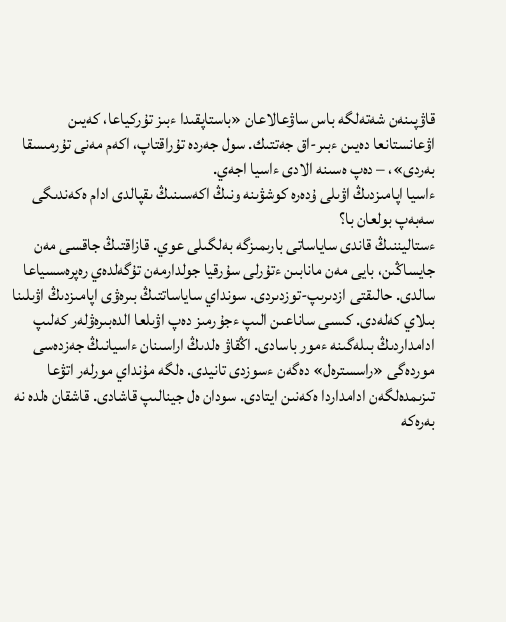قاۋپىنەن شەتەلگە باس ساۋعالاعان «باستاپقىدا ءبىز تۇركياعا، كەيىن اۋعانستانعا دەيىن ءبىر-اق جەتتىك. سول جەردە تۇراقتاپ، اكەم مەنى تۇرمىسقا بەردى»، – دەپ ەسىنە الادى ءاسيا اجەي.
ءاسيا اپامىزدىڭ اۋىلى ۇدەرە كوشۋىنە ونىڭ اكەسىنىڭ ىقپالدى ادام ەكەندىگى سەبەپ بولعان با؟
ءستاليننىڭ قاندى ساياساتى بارىمىزگە بەلگىلى عوي. قازاقتىڭ جاقسى مەن جايساڭىن، بايى مەن مانابىن ءتۇرلى سۇرقيا جولدارمەن تۇگەلدەي رەپرەسسياعا سالدى. حالىقتى ازدىرىپ-توزدىردى. سونداي ساياساتتىڭ بىرەۋى اپامىزدىڭ اۋىلىنا بىلاي كەلەدى. كىسى ساناعىن الىپ ءجۇرمىز دەپ اۋىلعا الدەبىرەۋلەر كەلىپ ادامداردىڭ بىلەگىنە ءمور باسادى. اڭقاۋ ەلدىڭ اراسىنان ءاسيانىڭ جەزدەسى موردەگى «راسسترەل» دەگەن ءسوزدى تانيدى. ەلگە مۇنداي مورلەر اتۋعا تىزىمدەلگەن ادامداردا ەكەنىن ايتادى. سودان ەل جينالىپ قاشادى. قاشقان ەلدە نە بەرەكە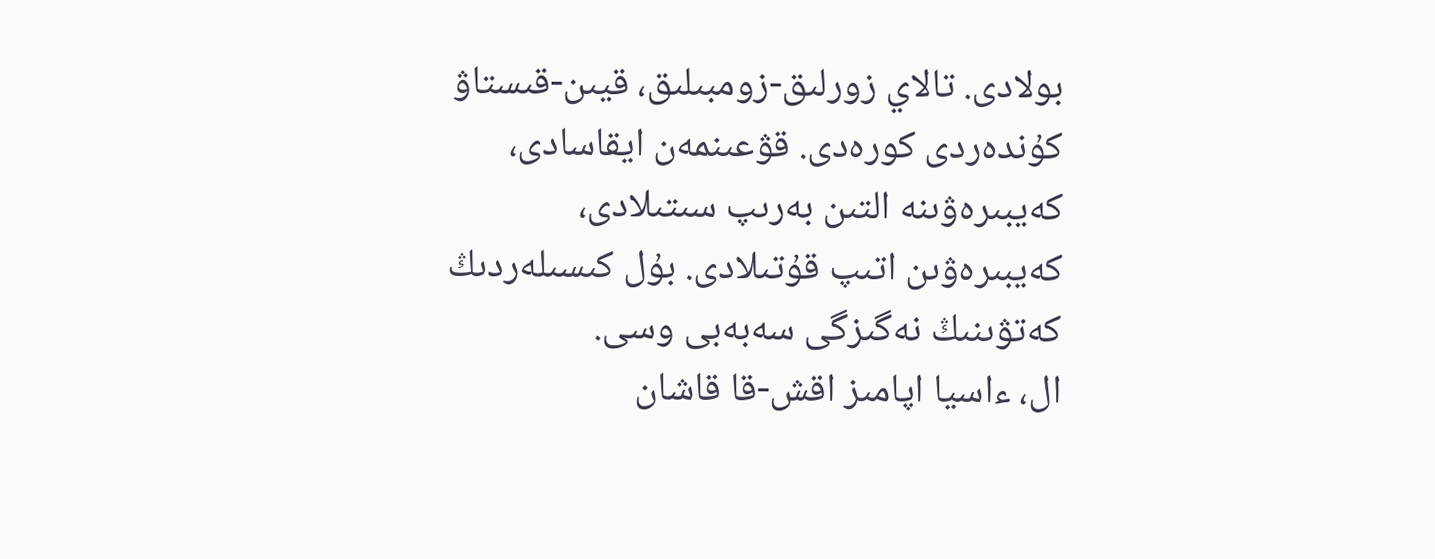بولادى. تالاي زورلىق-زومبىلىق، قيىن-قىستاۋ كۇندەردى كورەدى. قۋعىنمەن ايقاسادى، كەيبىرەۋىنە التىن بەرىپ سىتىلادى، كەيبىرەۋىن اتىپ قۇتىلادى. بۇل كىسىلەردىڭ كەتۋىنىڭ نەگىزگى سەبەبى وسى.
ال، ءاسيا اپامىز اقش-قا قاشان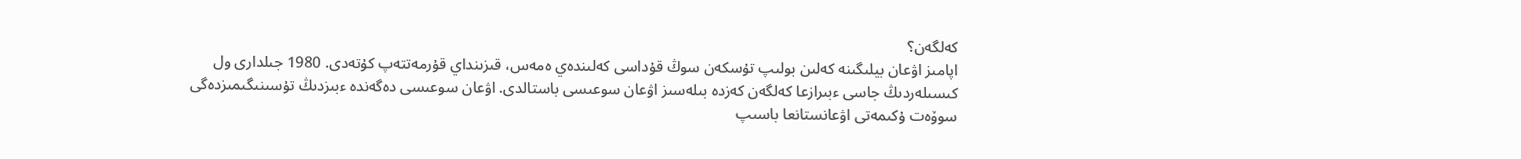كەلگەن؟
اپامىز اۋعان بيلىگىنە كەلىن بولىپ تۇسكەن سوڭ قۇداسى كەلىندەي ەمەس، قىزىنداي قۇرمەتتەپ كۇتەدى. 1980 جىلدارى ول كىسىلەردىڭ جاسى ءبىرازعا كەلگەن كەزدە بىلەسىز اۋعان سوعىسى باستالدى. اۋعان سوعىسى دەگەندە ءبىزدىڭ تۇسىنىگىمىزدەگى سوۆەت ۇكىمەتى اۋعانستانعا باسىپ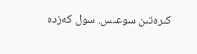كىرەتىن سوعىس. سول كەزدە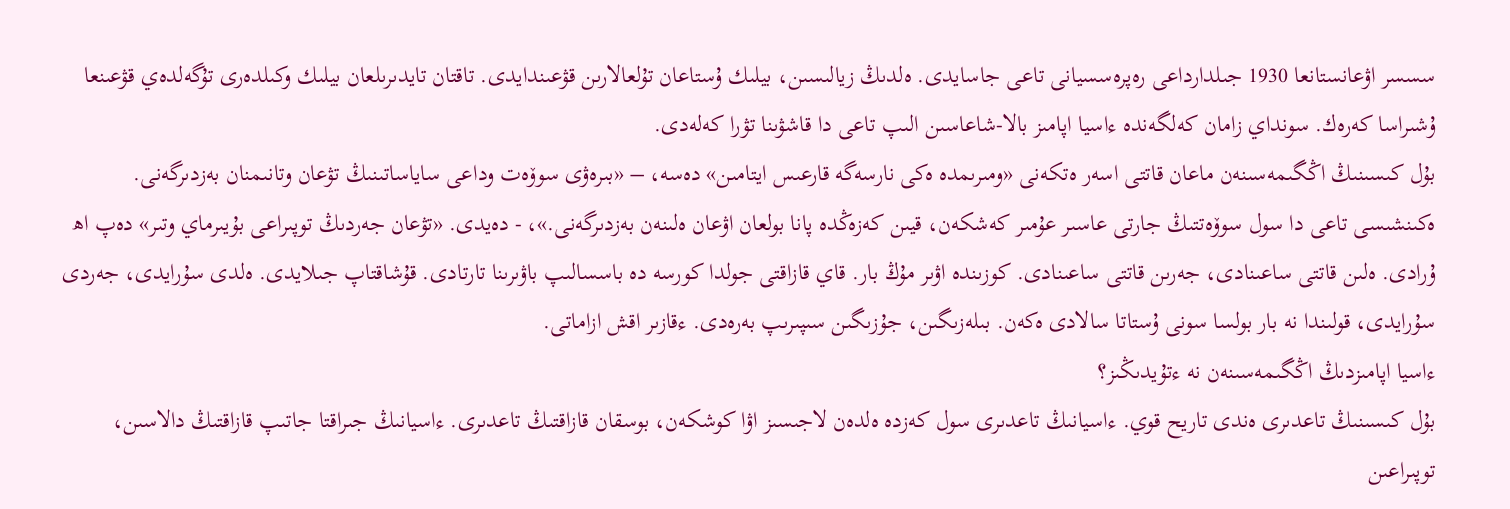سسسر اۋعانستانعا 1930 جىلدارداعى رەپرەسسيانى تاعى جاسايدى. ەلدىڭ زيالىسىن، بيلىك ۇستاعان تۇلعالارىن قۋعىندايدى. تاقتان تايدىرىلعان بيلىك وكىلدەرى تۇگەلدەي قۋعىنعا ۇشىراسا كەرەك. سونداي زامان كەلگەندە ءاسيا اپامىز بالا-شاعاسىن الىپ تاعى دا قاشۋىنا تۋرا كەلەدى.
بۇل كىسىنىڭ اڭگىمەسىنەن ماعان قاتتى اسەر ەتكەنى «ومىرىمدە ەكى نارسەگە قارعىس ايتامىن» دەسە، – «بىرەۋى سوۆەت وداعى ساياساتىنىڭ تۋعان وتانىمنان بەزدىرگەنى. ەكىنشىسى تاعى دا سول سوۆەتتىڭ جارتى عاسىر عۇمىر كەشكەن، قيىن كەزەڭدە پانا بولعان اۋعان ەلىنەن بەزدىرگەنى.»، - دەيدى. «تۋعان جەردىڭ توپىراعى بۇيىرماي وتىر» دەپ اھ ۇرادى. ەلىن قاتتى ساعىنادى، جەرىن قاتتى ساعىنادى. كوزىندە اۋىر مۇڭ بار. قاي قازاقتى جولدا كورسە دە باسسالىپ باۋىرىنا تارتادى. قۇشاقتاپ جىلايدى. ەلدى سۇرايدى، جەردى سۇرايدى، قولىندا نە بار بولسا سونى ۇستاتا سالادى ەكەن. بىلەزىگىن، جۇزىگىن سىپىرىپ بەرەدى. ءقازىر اقش ازاماتى.
ءاسيا اپامىزدىڭ اڭگىمەسىنەن نە ءتۇيدىڭىز؟
بۇل كىسىنىڭ تاعدىرى ەندى تاريح قوي. ءاسيانىڭ تاعدىرى سول كەزدە ەلدەن لاجىسىز اۋا كوشكەن، بوسقان قازاقتىڭ تاعدىرى. ءاسيانىڭ جىراقتا جاتىپ قازاقتىڭ دالاسىن، توپىراعىن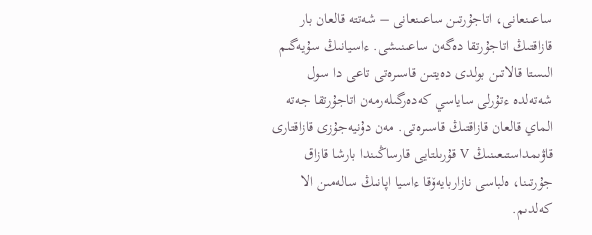ساعىنعانى، اتاجۇرتىن ساعىنعانى – شەتتە قالعان بار قازاقتىڭ اتاجۇرتقا دەگەن ساعىنىشى. ءاسيانىڭ سۇيەگىم الىستا قالاتىن بولدى دەيتىن قاسىرەتى تاعى دا سول شەتەلدە ءتۇرلى ساياسي كەدەرگىلەرمەن اتاجۇرتقا جەتە الماي قالعان قازاقتىڭ قاسىرەتى. مەن دۇنيەجۇزى قازاقتارى قاۋىمداستىعىنىڭ V قۇرىلتايى قارساڭىندا بارشا قازاق جۇرتىنا، ەلباسى نازاربايەۆقا ءاسيا اپانىڭ سالەمىن الا كەلدىم.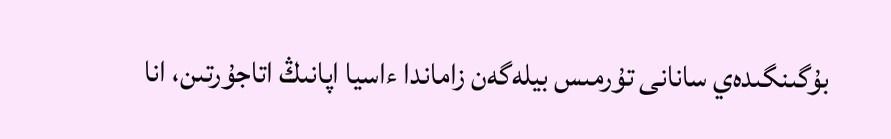بۇگىنگىدەي سانانى تۇرمىس بيلەگەن زاماندا ءاسيا اپانىڭ اتاجۇرتىن، انا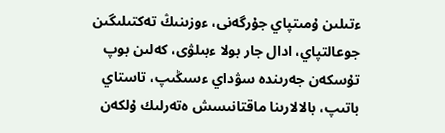ءتىلىن ۇمىتپاي جۇرگەنى، ءوزىنىڭ تەكتىلىگىن جوعالتپاي، ادال جار بولا ءبىلۋى، كەلىن بوپ تۇسكەن جەرىندە سۋداي ءسىڭىپ، تاستاي باتىپ، بالالارىنا ماقتانىسش ەتەرلىك ۇلكەن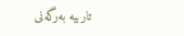تاربيە بەرگەنى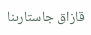قازاق جاستارىنا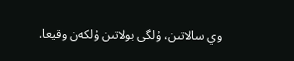وي سالاتىن، ۇلگى بولاتىن ۇلكەن وقيعا.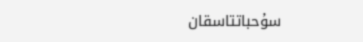سۇحباتتاسقان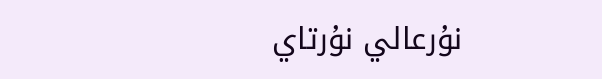نۇرعالي نۇرتاي